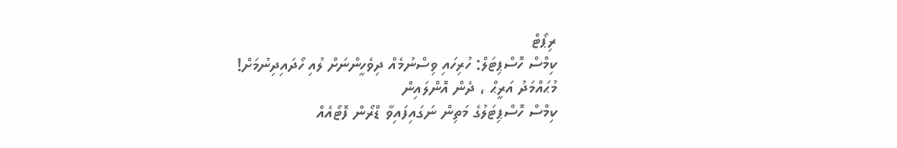ރިޕޯޓް
ކިމްސް ހޮސްޕިޓަލް: ހުރިހައި ވިސްނުމެއް ދިވެހީންނަށް ލުއި ހޯދައިދިނުމަށް!
މުޙައްމަދު އަރީޙް ، ދެން އޮންލައިން
ކިމްސް ހޮސްޕިޓަލުގެ މަތިން ނަގައިފައިވާ ޑްރޯން ފޮޓޯއެއް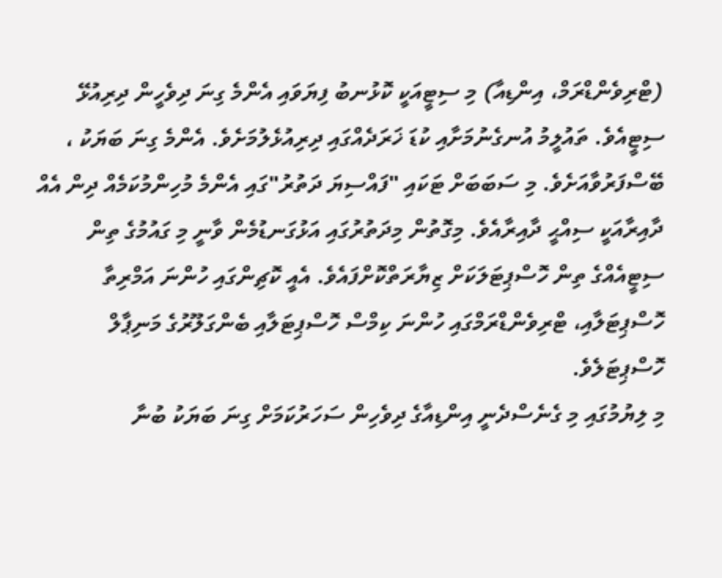(ޓްރިވެންޑްރަމް، އިންޑިއާ) މި ސިޓީއަކީ ކޮޅުނބު ފިޔަވައި އެންމެ ގިނަ ދިވެހީން ދިރިއުޅޭ ސިޓީއެވެ. ތައުލީމު އުނގެނުމަށާއި ކުޑަ ޚަރަދެއްގައި ދިރިއުޅެލުމަށެވެ. އެންމެ ގިނަ ބަޔަކު ، ބޭސްފަރުވާއަށެވެ. މި ސަބަބަށް ޓަކައި "ފައްސިޔަ ދަތުރު"ގައި އެންމެ މުހިންމުކަމެއް ދިން އެއް ދާއިރާއަކީ ސިއްޙީ ދާއިރާއެވެ. މިގޮތުން މިދަތުރުގައި އަޅުގަނޑުމެން ވާނީ މި ގައުމުގެ ތިން ސިޓީއެއްގެ ތިން ހޮސްޕިޓަލަކަށް ޒިޔާރަތްކޮށްފައެވެ. އެއީ ކޮޗިންގައި ހުންނަ އަމްރިތާ ހޮސްޕިޓަލާއި، ޓްރިވެންޑްރަމްގައި ހުންނަ ކިމްސް ހޮސްޕިޓަލާއި ބެންގަލޫރުގެ މަނިޕާލް ހޮސްޕިޓަލެވެ.
މި ލިޔުމުގައި މި ގެނެސްދެނީ އިންޑިއާގެ ދިވެހިން ސަހަރުކަމަށް ގިނަ ބަޔަކު ބުނާ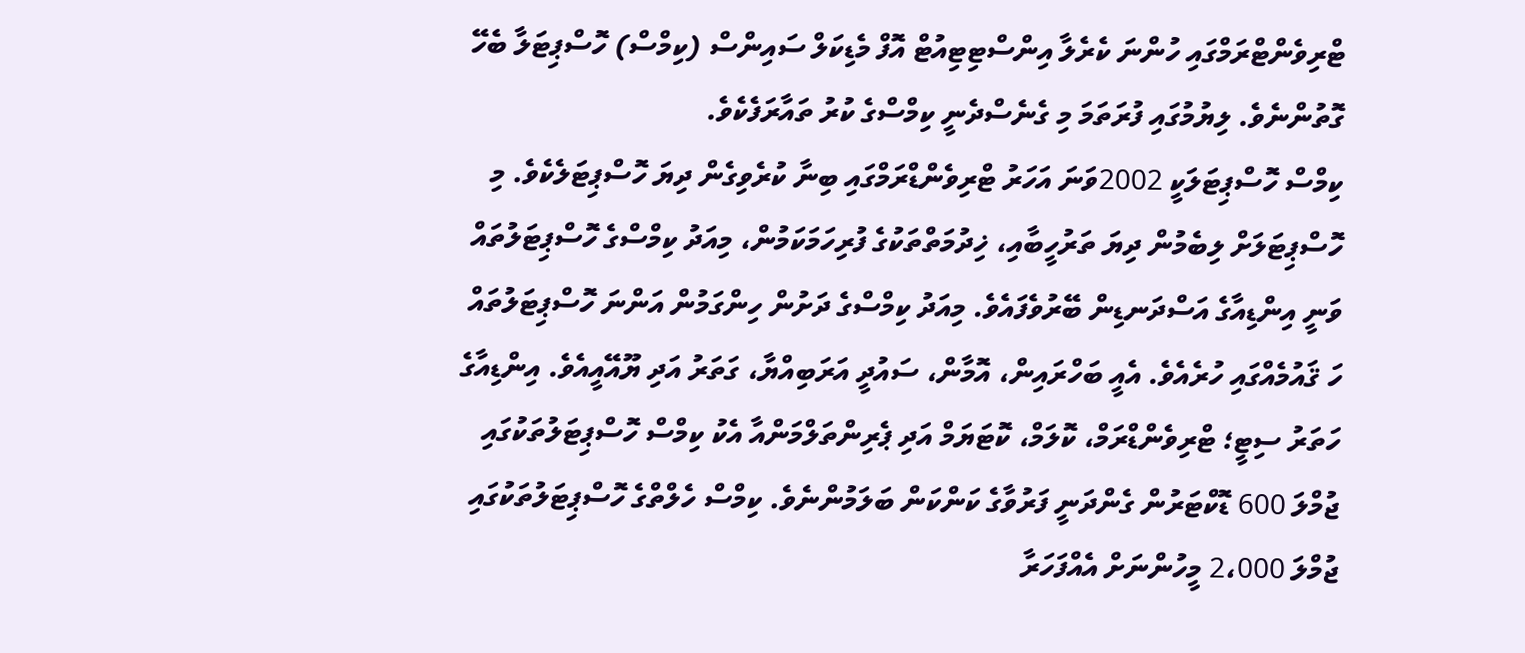ޓްރިވެންޓްރަމްގައި ހުންނަ ކެރެލާ އިންސްޓިޓިއުޓް އޮފް މެޑިކަލް ސައިންސް (ކިމްސް) ހޮސްޕިޓަލާ ބެހޭ ގޮތުންނެވެ. ލިޔުމުގައި ފުރަތަމަ މި ގެނެސްދެނީ ކިމްސްގެ ކުރު ތައާރަފެކެވެ.
ކިމްސް ހޮސްޕިޓަލަކީ 2002ވަނަ އަހަރު ޓްރިވެންޑްރަމްގައި ބިނާ ކުރެވިގެން ދިޔަ ހޮސްޕިޓަލެކެވެ. މި ހޮސްޕިޓަލަށް ލިބެމުން ދިޔަ ތަރުހީބާއި، ޚިދުމަތްތަކުގެ ފުރިހަމަކަމުން، މިއަދު ކިމްސްގެ ހޮސްޕިޓަލުތައް ވަނީ އިންޑިއާގެ އަސްދަނޑިން ބޭރުވެފައެވެ. މިއަދު ކިމްސްގެ ދަށުން ހިންގަމުން އަންނަ ހޮސްޕިޓަލުތައް ހަ ޤައުމެއްގައި ހުރެއެވެ. އެއީ ބަހްރައިން، އޮމާން، ސައުދީ އަރަބިއްޔާ، ގަތަރު އަދި ޔޫއޭއީއެވެ. އިންޑިއާގެ ހަތަރު ސިޓީ؛ ޓްރިވެންޑްރަމް، ކޮލަމް، ކޮޓަޔަމް އަދި ޕެރިންތަލްމަންއާ އެކު ކިމްސް ހޮސްޕިޓަލުތަކުގައި ޖުމްލަ 600 ޑޮކްޓަރުން ގެންދަނީ ފަރުވާގެ ކަންކަން ބަލަމުންނެވެ. ކިމްސް ހެލްތްގެ ހޮސްޕިޓަލުތަކުގައި ޖުމްލަ 2،000 މީހުންނަށް އެއްފަހަރާ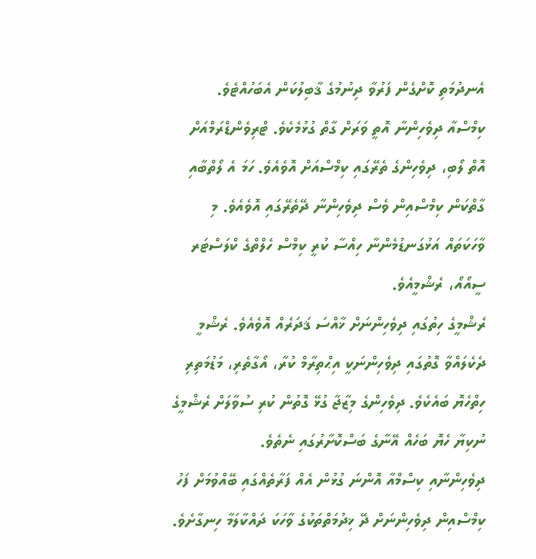އެނދުމަތި ކޮށްގެން ފަރުވާ ދިނުމުގެ ޤާބިލުކަން އެބަހުއްޓެވެ.
ކިމްސްއާ ދިވެހިންނާ އޮތީ ވަރަށް ގާތް ގުޅުމެކެވެ. ޓްރިވެންޑްރަމްއަށް އޮތް ލޯބި، ދިވެހިންގެ ތެރޭގައި ކިމްސްއަށް އޮވެއެވެ. ހަމަ އެ ލޯތްބާއި ގާތްކަން ކިމްސްއިން ވެސް ދިވެހިންނާ ދޭތެރޭގައި އޮވެއެވެ. މި ވާހަކަތައް އަޅުގަނޑުމެންނާ ހިއްސާ ކުރީ ކިމްސް ހެލްތްގެ ކްލަސްޓަރ ސީއޯއޯ، ރެޝްމީއެވެ.
ރެޝްމީގެ ހިތުގައި ދިވެހިންނަށް ޚާއްސަ ޤަދަރެއް އޮވެއެވެ. ރެޝްމީ ދެކެލައްވާ ގޮތުގައި ދިވެހިންނަކީ އިޙްތިރާމް ކުރާ، އޯގާތެރި، މަޑުމަތިރި ހިތްހެޔޮ ބައެކެވެ. ދިވެހިންގެ މިޒާޖާ ގުޅޭ ގޮތުން ކުރި ސުވާލަށް ރެޝްމީގެ ނުކިޔާ ހެޔޮ ބަހެއް އޭނާގެ ބަސްކޮށާރުގައި ނެތެވެ.
ދިވެހިންނާއި ކިސްމްއާ އޮންނަ ގުޅުން އެއް ފަރާތެއްގައި ބޭއްވުމަށް ފަހު ކިމްސްއިން ދިވެހިންނަށް ދޭ ޚިދުމަތްތަކުގެ ވާހަކަ ދައްކާލަމާ ހިނގާށެވެ.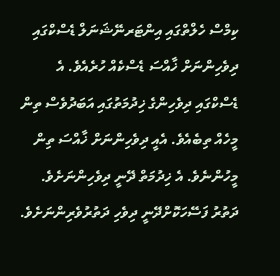ކިމްސް ހެލްތްގައި އިންޓަރނޭޝަނަލް ޑެސްކްގައި ދިވެހިންނަށް ޚާއްސަ ޑެސްކެއް ހުރެއެވެ. އެ ޑެސްކްގައި ދިވެހިންގެ ޚިދުމަތުގައި އަބަދުވެސް ތިން މީހެއް ތިބެއެވެ. އެއީ ދިވެހިންނަށް ޚާއްސަ ތިން މީހުންނެވެ. އެ ޚިދުމަތް ދޭނީ ދިވެހިންނަށެވެ. ދަތުރު ފަސޭހަކޮށްދޭނީ ދިވެހި ދަތުރުވެރިންނަށެވެ.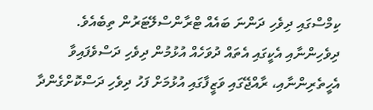ކިމްސްގައި ދިވެހި ދަންނަ ބައެއް ޓްރާންސްލޭޓަރުން ތިބެއެވެ. ދިވެހިންނާއި އެކީގައި އެތައް ދުވަހެއް އުޅުމުން ދިވެހި ދަސްވެފައިވާ އެހީތެރިންނާއި، ރާއްޖޭގައި ވަޒީފާގައި އުޅުމަށް ފަހު ދިވެހި ދަސްކޮށްގެންދާ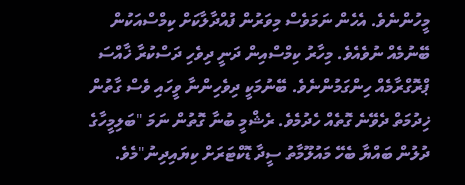މީހުންނެވެ. އެހެން ނަމަވެސް މިވަރުން ފުއްދާލާކަށް ކިމްސްއަކުން ބޭނުމެއް ނުވެއެވެ. މިހާރު ކިމްސްއިން ދަނީ ދިވެހި ދަސްކުރާ ޚާއްސަ ޕްރޮގްރާމެއް ހިންގަމުންނެވެ. ބޭނުމަކީ ދިވެހިންނާ ވީހައި ވެސް ގާތުން ޚިދުމަތް ދެވޭނެ ގޮތެއް ހެދުމެވެ. ރެޝްމީ ބުނާ ގޮތުން ނަމަ "ބަލިމީހާގެ ދުލުން ބައްޔާ ބެހޭ މައުލޫމާތު ސީދާ ޑޮކްޓަރަށް ކިޔައިދިނު"މެވެ.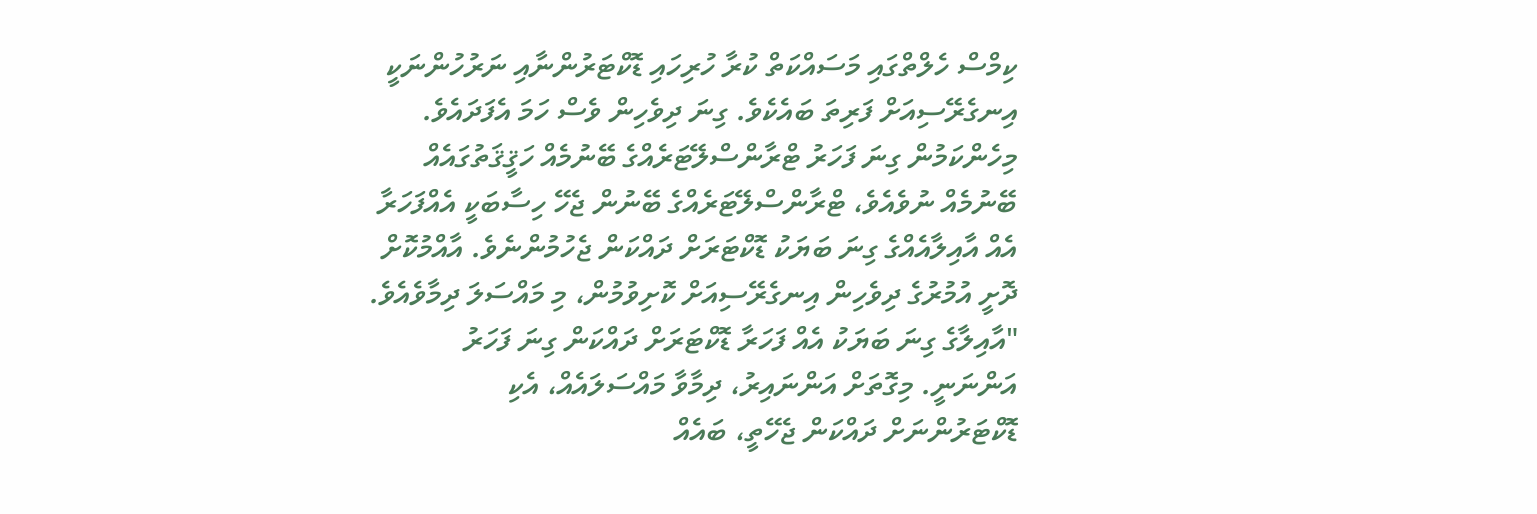ކިމްސް ހެލްތްގައި މަސައްކަތް ކުރާ ހުރިހައި ޑޮކްޓަރުންނާއި ނަރުހުންނަކީ އިނގެރޭސިއަށް ފަރިތަ ބައެކެވެ. ގިނަ ދިވެހިން ވެސް ހަމަ އެފަދައެވެ. މިހެންކަމުން ގިނަ ފަހަރު ޓްރާންސްލޭޓަރެއްގެ ބޭނުމެއް ހަޤީޤަތުގައެއް ބޭނުމެއް ނުވެއެވެ، ޓްރާންސްލޭޓަރެއްގެ ބޭނުން ޖެހޭ ހިސާބަކީ އެއްފަހަރާ އެއް އާއިލާއެއްގެ ގިނަ ބަޔަކު ޑޮކްޓަރަށް ދައްކަން ޖެހުމުންނެވެ. އާއްމުކޮށް ދޮށީ އުމުރުގެ ދިވެހިން އިނގެރޭސިއަށް ކޮށިވުމުން، މި މައްސަލަ ދިމާވެއެވެ.
"އާއިލާގެ ގިނަ ބަޔަކު އެއް ފަހަރާ ޑޮކްޓަރަށް ދައްކަން ގިނަ ފަހަރު އަންނަނީ. މިގޮތަށް އަންނައިރު، ދިމާވާ މައްސަލައެއް، އެކި ޑޮކްޓަރުންނަށް ދައްކަން ޖެހޭތީ، ބައެއް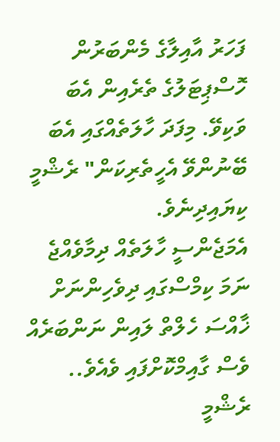ފަހަރު އާއިލާގެ މެންބަރުން ހޮސްޕިޓަލުގެ ތެރެއިން އެބަ ވަކިވޭ. މިފަދަ ހާލަތެއްގައި އެބަ ބޭނުންވޭ އެހީތެރިކަން" ރެޝްމީ ކިޔައިދިނެވެ.
އެމަޖެންސީ ހާލަތެއް ދިމާވެއްޖެ ނަމަ ކިމްސްގައި ދިވެހިންނަށް ޚާއްސަ ހެލްތް ލައިން ނަންބަރެއް ވެސް ގާއިމްކޮށްފައި ވެއެވެ..
ރެޝްމީ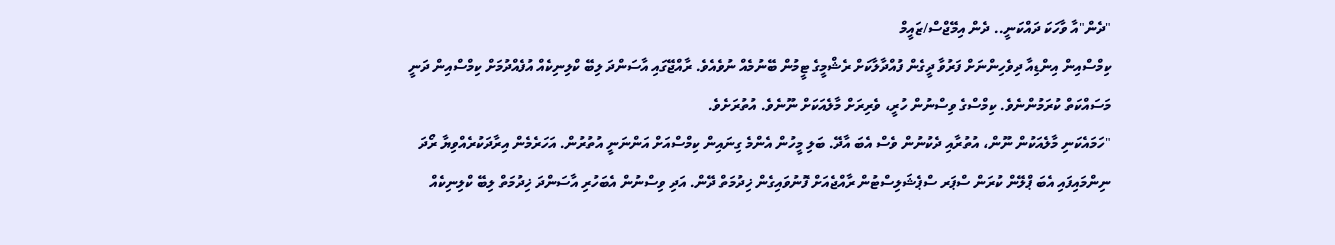"ދެން"އާ ވާހަކަ ދައްކަނީ.. ދެން އިމޭޖްސް/ޒައީމް
ކިމްސްއިން އިންޑިއާ ދިވެހިންނަށް ފަރުވާ ދީގެން ފުއްދާލާކަށް ރެޝްމީގެ ޓީމުން ބޭނުމެއް ނުވެއެވެ. ރާއްޖޭގައި އާސަންދަ ލިބޭ ކްލިނިކެއް އުފެއްދުމަށް ކިމްސްއިން ދަނީ މަސައްކަތް ކުރަމުންނެވެ. ކިމްސްގެ ވިސްނުން ހުރީ، ވެރިރަށް މާލެއަކަށް ނޫނެވެ. އުތުރަށެވެ.
"ހަމައެކަނި މާލެއަކުން ނޫން، އުތުރާއި ދެކުނުން ވެސް އެބަ އާދޭ. ބަލި މީހުން އެންމެ ގިނައިން ކިމްސްއަށް އަންނަނީ އުތުރުން. އަހަރެމެން އިރާދަކުރެއްވިޔާ ރޯދަ ނިންމައިފައި އެބަ ޕްލޭން ކުރަން ސްޕަރ ސްޕެޝަލިސްޓުން ރާއްޖެއަށް ފޮނުވައިގެން ޚިދުމަތް ދޭން. އަދި ވިސްނުން އެބަހުރި އާސަންދަ ޚިދުމަތް ލިބޭ ކްލިނިކެއް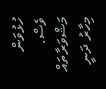ހުޅުވަން ވެސް. މަޝްވަރާތައް މިހާރު ދަނީ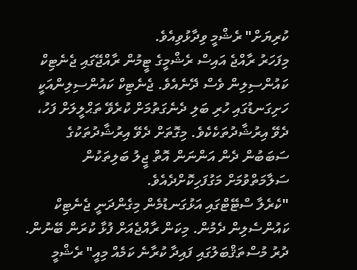ކުރިޔަށް" ރެޝްމީ ވިދާޅުވިއެވެ.
މިފަހަރު ރާއްޖެ އައިސް ރެޝްމީގެ ޓީމުން ރާއްޖޭގައި ޖެނެޓިކް ކައުންސިލިން ވެސް ދޭނެއެވެ. ޖެނެޓިކް ކައުންސިލިންއަކީ ހަށިގަނޑުގައި ހުރި ބަލި ދެނެގަތުމަށް ކުރެވޭ ތަޙްލީލަށް ފަހު، ދެވޭ އިރުޝާދުތަކެކެވެ. މިގޮތަށް ދެވޭ އިރުޝާދުތަކުގެ ސަބަބުން ދެން އަންނަން އޮތް ޖީލު ބަލިތަކުން ސަލާމަތްވުމަށް މަގުފަހިކޮށްދެއެވެ.
"ކެރެލާ ސްޓޭޓްގައި އަޅުގަނޑުމެން މިގެންދަނީ ޖެނެޓިކް ކައުންސެލިން ދެމުން. މިކަން ރާއްޖެއަށް ފުޅާ ކުރަން ބޭނުން. ދުރު މުސްތަޤްބަލުގައި ފައިދާ ކުރާނެ ކަމެއް މިއީ" ރެޝްމީ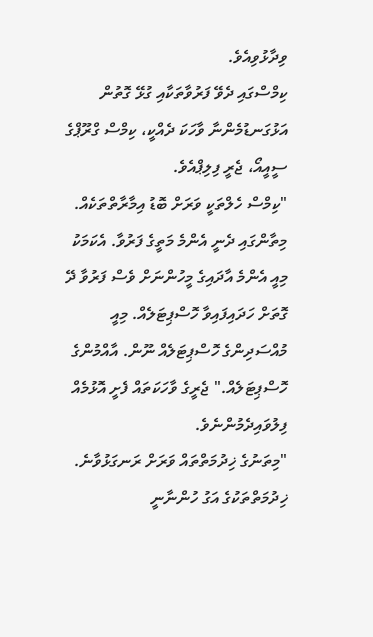ވިދާޅުވިއެވެ.
ކިމްސްގައި ދެވޭ ފަރުވާތަކާއި ގުޅޭ ގޮތުން އަޅުގަނޑުމެންނާ ވާހަކަ ދެއްކީ، ކިމްސް ގްރޫޕްގެ ސީއީއޯ، ޖެރީ ފިލިޕްއެވެ.
"ކިމްސް ހެލްތަކީ ވަރަށް ބޮޑު އިމާރާތްތަކެއް. މިތާންގައި ދެނީ އެންމެ މަތީގެ ފަރުވާ. އެކަމަކު މިއީ އެންމެ އާދައިގެ މީހުންނަށް ވެސް ފަރުވާ ދޭ ގޮތަށް ހަދައިފައިވާ ހޮސްޕިޓަލެއް. މިއީ މުއްސަދިންގެ ހޮސްޕިޓަލެއް ނޫން. އާއްމުންގެ ހޮސްޕިޓަލެއް." ޖެރީގެ ވާހަކަތައް ފެށީ އޮޅުމެއް ފިލުވައިދެމުންނެވެ.
"މިތަނުގެ ޚިދުމަތްތައް ވަރަށް ރަނގަޅުވާނެ. ޚިދުމަތްތަކުގެ އަގު ހުންނާނީ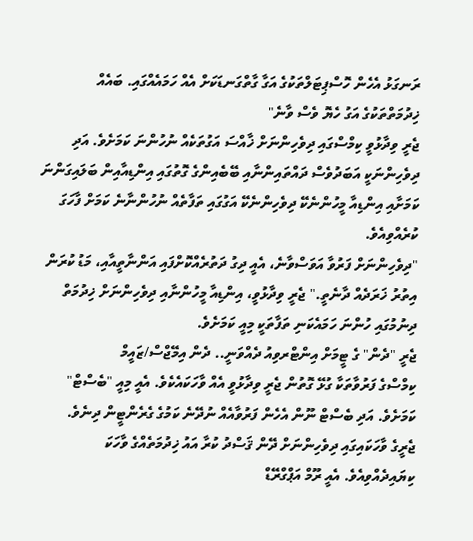ރަނގަޅު އެހެން ހޮސްޕިޓަލްތަކުގެ އަގާ ގާތްގަނޑަކަށް އެއް ހަމައެއްގައި. ބައެއް ޚިދުމަތްތަކުގެ އަގު ހެޔޮ ވެސް ވާނެ"
ޖެރީ ވިދާޅުވީ ކިމްސްގައި ދިވެހިންނަށް ޚާއްސަ އަގުތަކެއް ނުހުންނަ ކަމަށެވެ. އަދި ދިވެހިންނަކީ އަބަދުވެސް ދައްތައިންނާއި ބޭބެއިންގެ ގޮތުގައި އިންޑިއާއިން ބަލައިގަންނަ ކަމަށާއި އިންޑިއާ މީހުންނެކޭ ދިވެހިންނެކޭ އަގުގައި ތަފާތެއް ނުހުންނާނެ ކަމަށް ފާހަގަ ކުރެއްވިއެވެ.
"ދިވެހިންނަށް ފަރުވާ އަވަސްވާނެ، އެއީ ދިގު ދަތުރެއްކޮށްފައި އަންނާތީއާއި، މަޑު ކުރަން އިތުރު ޚަރަދެއް ދާނެތީ." ޖެރީ ވިދާޅުވީ، އިންޑިއާ މީހުންނާއި ދިވެހިންނަށް ޚިދުމަތް ދިނުމުގައި ހުންނަ ހަމައެކަނި ތަފާތަކީ މިއީ ކަމަށެވެ.
ޖެރީ "ދެން" ގެ ޓީމަށް އިންޓްރވިއު ދެއްވަނީ.. ދެން އިމޭޖްސް/ޒައީމް
ކިމްސްގެ ފަރުވާތަކާ ގުޅޭ ގޮތުން ޖެރީ ވިދާޅުވީ އެއް ވާހަކައެކެވެ. އެއީ މިއީ "ބެސްޓް" ކަމަށެވެ. އަދި ބެސްޓް ނޫން އެހެން ފަރުވާއެއް ނުދޭނެ ކަމުގެ ގެރެންޓީން ދިނެވެ.
ޖެރީގެ ވާހަކައިގައި ދިވެހިންނަށް ދޭން ޤަސްދު ކުރާ އައު ޚިދުމަތެއްގެ ވާހަކަ ކިޔައިދެއްވިއެވެ. އެއީ ރޫމް އަޕްގްރޭޑް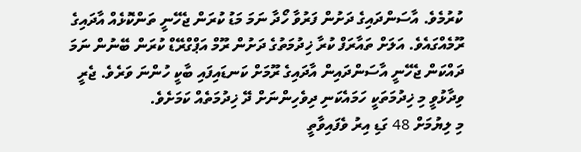ކުރުމެވެ. އާސަންދައިގެ ދަށުން ފަރުވާ ހޯދާ ނަމަ މަޑު ކުރަން ޖެހޭނީ ތަންކޮޅެއް އާދައިގެ ރޫމެއްގައެވެ. އަލަށް ތައާރަފް ކުރާ ޚިދުމަތުގެ ދަށުން ރޫމް އަޕްގްރޭޑް ކުރަން ބޭނުން ނަމަ ދައްކަން ޖެހޭނީ އާސަންދައިން އާދައިގެ ރޫމަށް ކަނޑައިފައި ބާކީ ހުންނަ ވަރެވެ. ޖެރީ ވިދާޅުވީ މި ޚިދުމަތަކީ ހަމައެކަނި ދިވެހިންނަށް ދޭ ޚިދުމަތެއް ކަމަށެވެ.
މި ލިޔުމަށް 48 ގަޑި އިރު ވެފައިވާތީ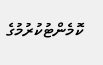ކޮމެންޓުކުރުމުގެ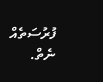ފުރުސަތެއް ނެތް.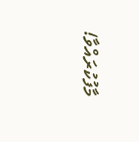މާފުކުރައްވާ!